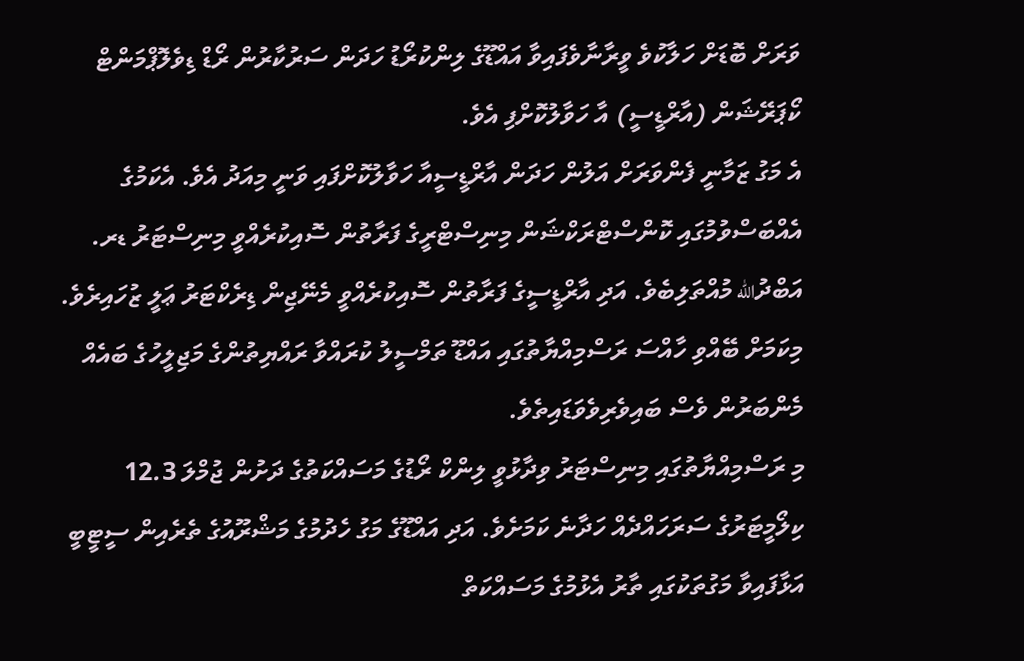ވަރަށް ބޮޑަށް ހަލާކުވެ ވީރާނާވެފައިވާ އައްޑޫގެ ލިންކުރޯޑު ހަދަން ސަރުކާރުން ރޯޑް ޑިވެލޮޕްމަންޓް ކޯޕަރޭޝަން (އާރްޑީސީ) އާ ހަވާލުކޮށްފި އެވެ.
އެ މަގު ޒަމާނީ ފެންވަރަށް އަލުން ހަދަން އާރްޑީސީއާ ހަވާލުކޮށްފައި ވަނީ މިއަދު އެވެ. އެކަމުގެ އެއްބަސްވުމުގައި ކޮންސްޓްރަކްޝަން މިނިސްޓްރީގެ ފަރާތުން ސޮއިކުރެއްވީ މިނިސްޓަރު ޑރ. އަބްދުالله މުއްތަލިބެވެ. އަދި އާރްޑީސީގެ ފަރާތުން ސޮއިކުރެއްވީ މެނޭޖިން ޑިރެކްޓަރު ޢަލީ ޒުހައިރެވެ.
މިކަމަށް ބޭއްވި ހާއްސަ ރަސްމިއްޔާތުގައި އައްޑޫ ތަމްސީލު ކުރައްވާ ރައްޔިތުންގެ މަޖިލީހުގެ ބައެއް މެންބަރުން ވެސް ބައިވެރިވެވަޑައިތެވެ.
މި ރަސްމިއްޔާތުގައި މިނިސްޓަރު ވިދާޅުވީ ލިންކް ރޯޑުގެ މަސައްކަތުގެ ދަށުން ޖުމްލަ 12.3 ކިލޯމީޓަރުގެ ސަރަހައްދެއް ހަދާނެ ކަމަށެވެ. އަދި އައްޑޫގެ މަގު ހެދުމުގެ މަޝްރޫއުގެ ތެރެއިން ސީޓީބީ އަޅާފައިވާ މަގުތަކުގައި ތާރު އެޅުމުގެ މަސައްކަތް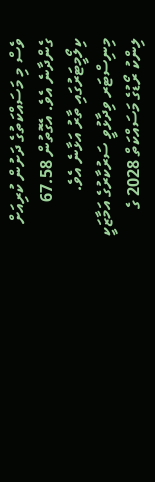ވެސް މި މަސައްކަތުގެ ދަށުން ކުރިއަށް ގެންދާނެ އެވެ. އެގޮތުން 67.58 ކިލޯމީޓަރުގައި ތާރު އަޅާނެ އެވެ.
މިނިސްޓަރ ވިދާޅުވީ ސަރުކާރުގެ އަމާޒަކީ ލިންކު ރޯޑުގެ މަސައްކަތް 2028 ގެ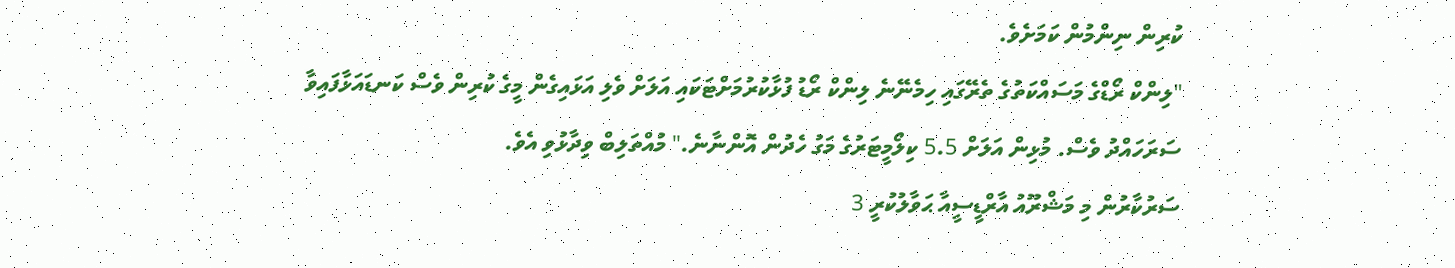ކުރިން ނިންމުން ކަމަށެވެ.
"ލިންކް ރޯޑްގެ މަސައްކަތުގެ ތެރޭގައި ހިމެނޭނެ ލިންކް ރޯޑު ފުޅާކުރުމަށްޓަކައި އަލަށް ވެލި އަޅައިގެން މީގެ ކުރިން ވެސް ކަނޑައަޅާފައިވާ ސަރަހައްދު ވެސް. މުޅިން އަލަށް 5.5 ކިލޯމީޓަރުގެ މަގު ހެދުން އޮންނާނެ." މުއްތަލިބް ވިދާޅުވި އެވެ.
ސަރުކާރުން މި މަޝްރޫއު އާރްޑީސީއާ ޙަވާލުކުރީ 3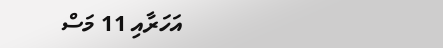އަހަރާއި 11 މަސް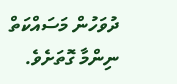ދުވަހުން މަސައްކަތް ނިންމާ ގޮތަށެވެ.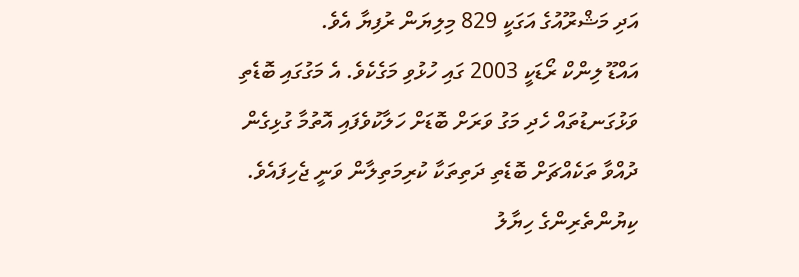އަދި މަޝްރޫއުގެ އަގަކީ 829 މިލިޔަން ރުފިޔާ އެވެ.
އައްޑޫ ލިންކް ރޯޑަކީ 2003 ގައި ހުޅުވި މަގެކެވެ. އެ މަގުގައި ބޮޑެތި ވަޅުގަނޑުތައް ހެދި މަގު ވަރަށް ބޮޑަށް ހަލާކުވެފައި އޮތުމާ ގުޅިގެން ދުއްވާ ތަކެއްޗަށް ބޮޑެތި ދަތިތަކާ ކުރިމަތިލާން ވަނީ ޖެހިފައެވެ.
ކިޔުންތެރިންގެ ހިޔާލު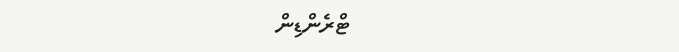ޓްރެންޑިން